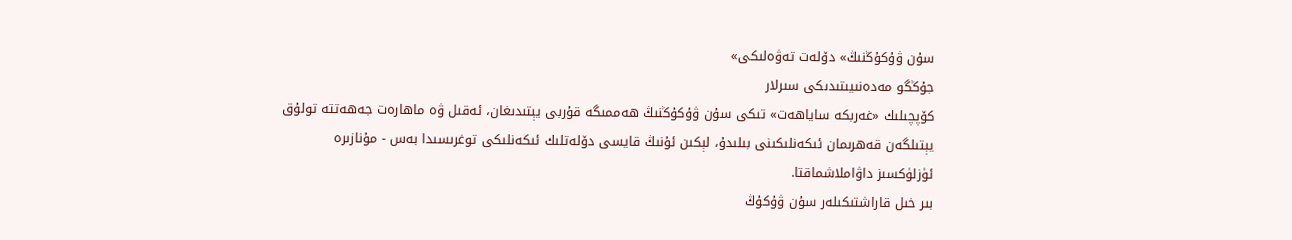سۇن ۋۇكۇڭنىڭ» دۆلەت تەۋەلىكى»
جۇڭگو مەدەنىيىتىدىكى سىرلار
كۆپچىلىك «غەربكە ساياھەت» تىكى سۇن ۋۇكۇڭنىڭ ھەممىگە قۇربى يېتىدىغان، ئەقىل ۋە ماھارەت جەھەتتە تولۇق يېتىلگەن قەھرىمان ئىكەنلىكىنى بىلىدۇ، لېكىن ئۇنىڭ قايسى دۆلەتلىك ئىكەنلىكى توغرىسىدا بەس - مۇنازىرە ئۈزلۈكسىز داۋاملاشماقتا.
بىر خىل قاراشتىكىلەر سۇن ۋۇكۇڭ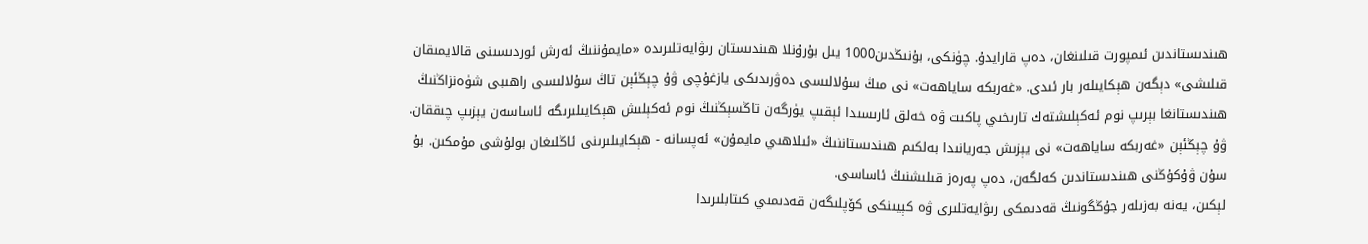ھىندىستاندىن ئىمپورت قىلىنغان، دەپ قارايدۇ. چۈنكى، بۇنىڭدىن1000 يىل بۇرۇنلا ھىندىستان رىۋايەتلىرىدە «مايمۇننىڭ ئەرش ئوردىسىنى قالايمىقان قىلىشى» دېگەن ھېكايىلەر بار ئىدى. «غەربكە ساياھەت» نى مىڭ سۇلالىسى دەۋرىدىكى يازغۇچى ۋۇ چېڭئېن تاڭ سۇلالىسى راھىبى شۈەنزاڭنىڭ ھىندىستانغا بېرىپ نوم ئەكېلىشتەك تارىخىي پاكىت ۋە خەلق ئارىسىدا ئېقىپ يۈرگەن تاڭسېڭنىڭ نوم ئەكېلىش ھېكايىلىرىگە ئاساسەن يېزىپ چىققان. ۋۇ چېڭئېن «غەربكە ساياھەت» نى يېزىش جەريانىدا بەلكىم ھىندىستاننىڭ «ئىلاھىي مايمۇن» ئەپسانە - ھېكايىلىرىنى ئاڭلىغان بولۇشى مۇمكىن. بۇ سۇن ۋۇكۇڭنى ھىندىستاندىن كەلگەن، دەپ پەرەز قىلىشنىڭ ئاساسى.
لېكىن، يەنە بەزىلەر جۇڭگونىڭ قەدىمكى رىۋايەتلىرى ۋە كېيىنكى كۆپلىگەن قەدىمىي كىتابلىرىدا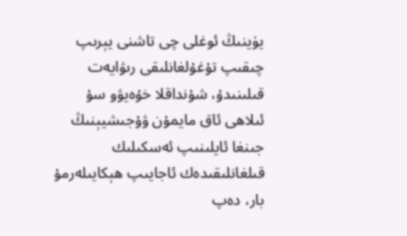يۈينىڭ ئوغلى چى تاشنى يېرىپ چىقىپ تۇغۇلغانلىقى رىۋايەت قىلىنىدۇ، شۇنداقلا خۇەيۋو سۇ ئىلاھى ئاق مايمۇن ۋۇجىشيېنىڭ جىنغا ئايلىنىپ ئەسكىلىك قىلغانلىقىدەك ئاجايىپ ھېكايىلەرمۇ بار، دەپ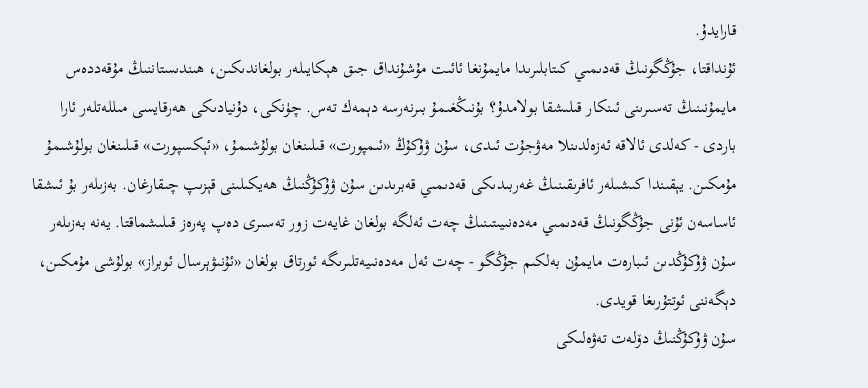قارايدۇ.
ئۇنداقتا، جۇڭگونىڭ قەدىمىي كىتابلىرىدا مايمۇنغا ئائىت مۇشۇنداق جىق ھېكايىلەر بولغاندىكىن، ھىندىستاننىڭ مۇقەددەس مايمۇنىنىڭ تەسىرىنى ئىنكار قىلىشقا بولامدۇ؟ بۇنىڭغىمۇ بىرنەرسە دېمەك تەس. چۈنكى، دۇنيادىكى ھەرقايسى مىللەتلەر ئارا باردى - كەلدى ئالاقە ئەزەلدىنلا مەۋجۇت ئىدى، سۇن ۋۇكۇڭ «ئىمپورت» قىلىنغان بولۇشىمۇ، «ئېكسپورت» قىلىنغان بولۇشىمۇ مۇمكىن. يېقىندا كىشىلەر ئافرىقىنىڭ غەربىدىكى قەدىمىي قەبرىدىن سۇن ۋۇكۇڭنىڭ ھەيكىلىنى قېزىپ چىقارغان. بەزىلەر بۇ ئىشقا ئاساسەن ئۇنى جۇڭگونىڭ قەدىمىي مەدەنىيىتىنىڭ چەت ئەلگە بولغان غايەت زور تەسىرى دەپ پەرەز قىلىشماقتا. يەنە بەزىلەر سۇن ۋۇكۇڭدىن ئىبارەت مايمۇن بەلكىم جۇڭگو - چەت ئەل مەدەنىيەتلىرىگە ئورتاق بولغان «ئۇنىۋېرسال ئوبراز» بولۇشى مۇمكىن، دېگەننى ئوتتۇرىغا قويدى.
سۇن ۋۇكۇڭنىڭ دۆلەت تەۋەلىكى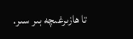تا ھازىرغىچە بىر سىر.